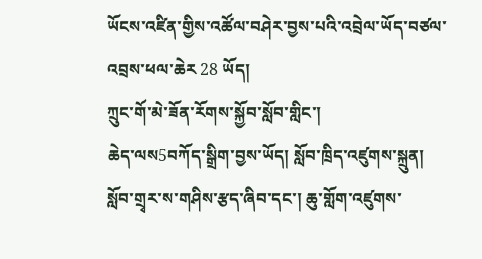ཡོངས་འཛིན་གྱིས་འཚོལ་བཤེར་བྱས་པའི་འབྲེལ་ཡོད་བཙལ་འབྲས་ཕལ་ཆེར 28 ཡོད།
ཀྲུང་གོ་མེ་ཟོན་རོགས་སྐྱོབ་སློབ་གླིང་།
ཆེད་ལས5བཀོད་སྒྲིག་བྱས་ཡོད། སློབ་ཁྲིད་འཛུགས་སྐྲུན། སློབ་གྲྭར་ས་གཤིས་རྩད་ཞིབ་དང་། ཆུ་གློག་འཛུགས་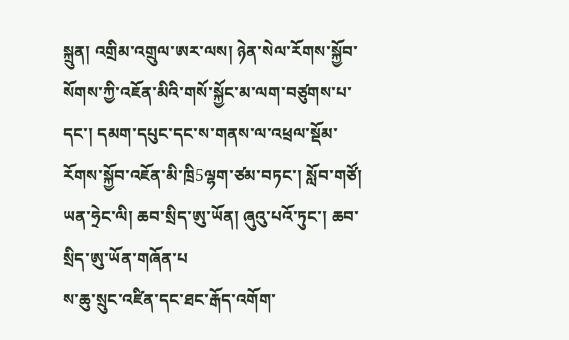སྐྲུན། འགྲིམ་འགྲུལ་ཨར་ལས། ཉེན་སེལ་རོགས་སྐྱོབ་སོགས་ཀྱི་འཇོན་མིའི་གསོ་སྐྱོང་མ་ལག་བཙུགས་པ་དང་། དམག་དཔུང་དང་ས་གནས་ལ་འཕྲལ་སྡོམ་རོགས་སྐྱོབ་འཇོན་མི་ཁྲི5ལྷག་ཙམ་བཏང་། སློབ་གཙོ། ཡན་ཧྲེང་ལི། ཆབ་སྲིད་ཨུ་ཡོན། ཞུའུ་པའོ་ཏུང་། ཆབ་སྲིད་ཨུ་ཡོན་གཞོན་པ
ས་ཆུ་སྲུང་འཛིན་དང་ཐང་རྒོད་འགོག་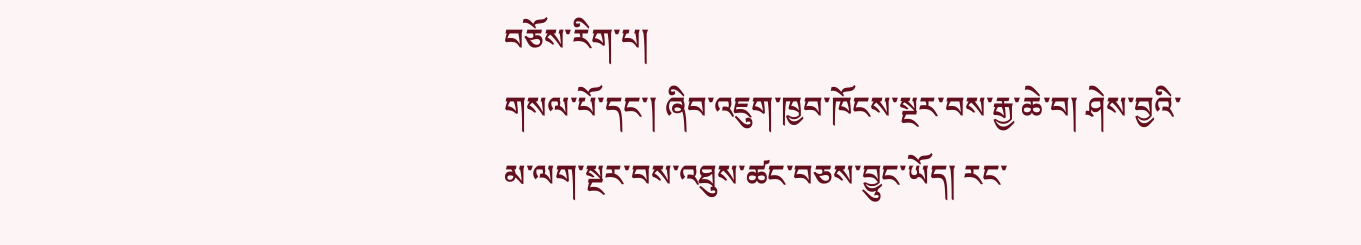བཅོས་རིག་པ།
གསལ་པོ་དང་། ཞིབ་འཇུག་ཁྱབ་ཁོངས་སྔར་བས་རྒྱ་ཆེ་བ། ཤེས་བྱའི་མ་ལག་སྔར་བས་འཐུས་ཚང་བཅས་བྱུང་ཡོད། རང་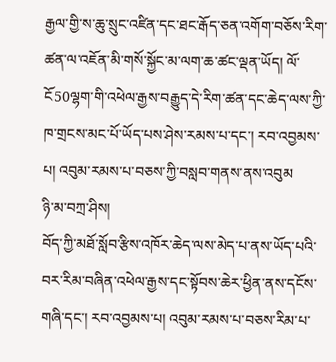རྒྱལ་གྱི་ས་ཆུ་སྲུང་འཛིན་དང་ཐང་རྒོད་ཅན་འགོག་བཅོས་རིག་ཚན་ལ་འཇོན་མི་གསོ་སྐྱོང་མ་ལག་ཆ་ཚང་ལྡན་ཡོད། ལོ་ངོ50ལྷག་གི་འཕེལ་རྒྱས་བརྒྱུད་དེ་རིག་ཚན་དང་ཆེད་ལས་ཀྱི་ཁ་གྲངས་མང་པོ་ཡོད་པས་ཤེས་རམས་པ་དང་། རབ་འབྱམས་པ། འབུམ་རམས་པ་བཅས་ཀྱི་བསླབ་གནས་ནས་འབུམ
ཉི་མ་བཀྲ་ཤིས།
བོད་ཀྱི་མཐོ་སློབ་རྩིས་འཁོར་ཆེད་ལས་མེད་པ་ནས་ཡོད་པའི་བར་རིམ་བཞིན་འཕེལ་རྒྱས་དང་སྟོབས་ཆེར་ཕྱིན་ནས་དངོས་གཞི་དང་། རབ་འབྱམས་པ། འབུམ་རམས་པ་བཅས་རིམ་པ་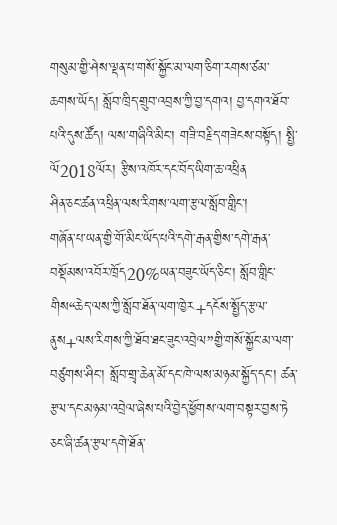གསུམ་གྱི་ཤེས་ལྡན་པ་གསོ་སྐྱོང་མ་ལག་ཅིག་རགས་ཙམ་ཆགས་ཡོད། སློབ་ཁྲིད་གྲུབ་འབྲས་ཀྱི་བྱ་དགའ། བྱ་དགའ་ཐོབ་པའི་དུས་ཚོད། ལས་གཞིའི་མིང་། གཟི་བརྗིད་གཟེངས་བསྟོད། སྤྱི་ལོ2018ལོར། རྩིས་འཁོར་དང་བོད་ཡིག་ཆ་འཕྲིན
ཤིན་ཅང་ཚན་འཕྲིན་ལས་རིགས་ལག་རྩལ་སློབ་གླིང་།
གཞོན་པ་ཡན་གྱི་གོ་མིང་ཡོད་པའི་དགེ་རྒན་གྱིས་དགེ་རྒན་བསྡོམས་འབོར་ཁྲོད20%ཡན་བཟུང་ཡོད་ཅིང་། སློབ་གླིང་གིས“ཆེད་ལས་ཀྱི་སློབ་ཐོན་ལག་ཁྱེར+དངོས་སྤྱོད་རྩལ་ནུས+ལས་རིགས་ཀྱི་ཐོབ་ཐང་ཟུང་འབྲེལ”གྱི་གསོ་སྐྱོང་མ་ལག་བཙུགས་ཤིང་། སློབ་གྲྭ་ཆེན་མོ་དང་ཁེ་ལས་མཉམ་སྐྱོད་དང་། ཚན་རྩལ་དང་མཉམ་འབྲེལ་ཞེས་པའི་བྱེད་ཕྱོགས་ལག་བསྟར་བྱས་ཏེ
ཅང་ཞི་ཚན་རྩལ་དགེ་ཐོན་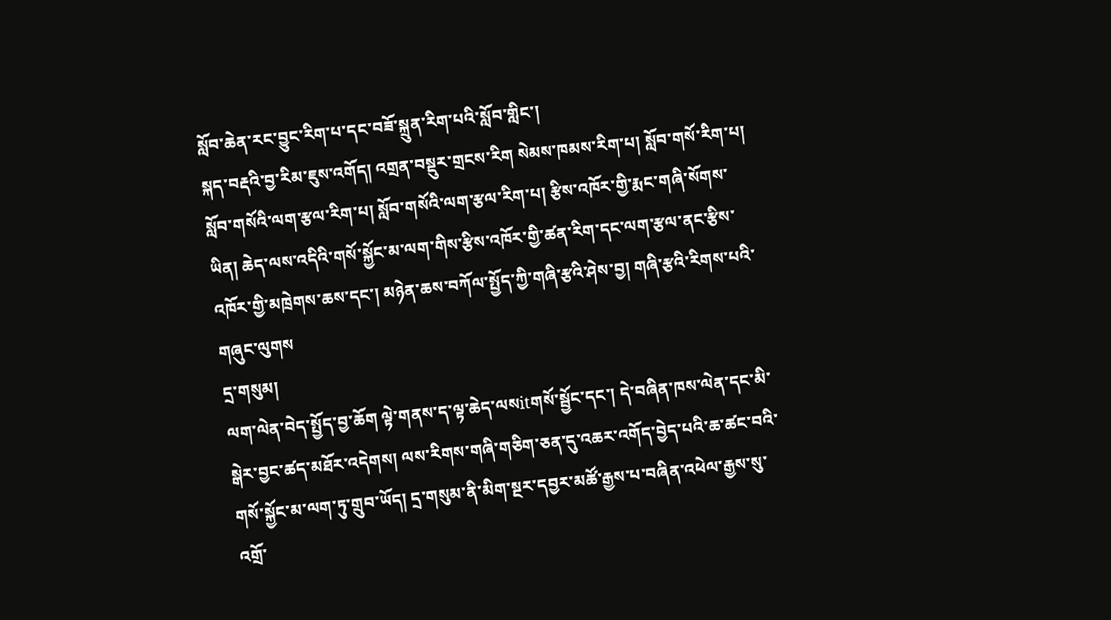སློབ་ཆེན་རང་བྱུང་རིག་པ་དང་བཟོ་སྐྲུན་རིག་པའི་སློབ་གླིང་།
སྐད་བརྡའི་བྱ་རིམ་ཇུས་འགོད། འགྲན་བསྡུར་གྲངས་རིག སེམས་ཁམས་རིག་པ། སློབ་གསོ་རིག་པ། སློབ་གསོའི་ལག་རྩལ་རིག་པ། སློབ་གསོའི་ལག་རྩལ་རིག་པ། རྩིས་འཁོར་གྱི་རྨང་གཞི་སོགས་ཡིན། ཆེད་ལས་འདིའི་གསོ་སྐྱོང་མ་ལག་གིས་རྩིས་འཁོར་གྱི་ཚན་རིག་དང་ལག་རྩལ་ནང་རྩིས་འཁོར་གྱི་མཁྲེགས་ཆས་དང་། མཉེན་ཆས་བཀོལ་སྤྱོད་ཀྱི་གཞི་རྩའི་ཤེས་བྱ། གཞི་རྩའི་རིགས་པའི་གཞུང་ལུགས
དྲ་གསུམ།
ལག་ལེན་བེད་སྤྱོད་བྱ་ཆོག ལྟེ་གནས་ད་ལྟ་ཆེད་ལསitགསོ་སྦྱོང་དང་། དེ་བཞིན་ཁས་ལེན་དང་མི་སྒེར་བྱང་ཚད་མཐོར་འདེགས། ལས་རིགས་གཞི་གཅིག་ཅན་དུ་འཆར་འགོད་བྱེད་པའི་ཆ་ཚང་བའི་གསོ་སྐྱོང་མ་ལག་ཏུ་གྲུབ་ཡོད། དྲ་གསུམ་ནི་མིག་སྔར་དབྱར་མཚོ་རྒྱས་པ་བཞིན་འཕེལ་རྒྱས་སུ་འགྲོ་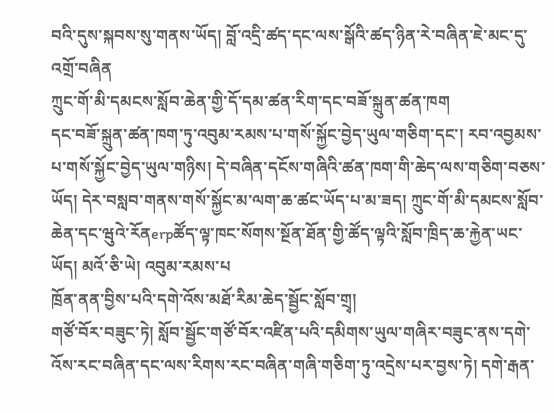བའི་དུས་སྐབས་སུ་གནས་ཡོད། བློ་འདྲི་ཚད་དང་ལས་སྒོའི་ཚད་ཉིན་རེ་བཞིན་ཇེ་མང་དུ་འགྲོ་བཞིན
ཀྲུང་གོ་མི་དམངས་སློབ་ཆེན་གྱི་དོ་དམ་ཚན་རིག་དང་བཟོ་སྐྲུན་ཚན་ཁག
དང་བཟོ་སྐྲུན་ཚན་ཁག་ཏུ་འབུམ་རམས་པ་གསོ་སྐྱོང་བྱེད་ཡུལ་གཅིག་དང་། རབ་འབྱམས་པ་གསོ་སྐྱོང་བྱེད་ཡུལ་གཉིས། དེ་བཞིན་དངོས་གཞིའི་ཚན་ཁག་གི་ཆེད་ལས་གཅིག་བཅས་ཡོད། དེར་བསླབ་གནས་གསོ་སྐྱོང་མ་ལག་ཆ་ཚང་ཡོད་པ་མ་ཟད། ཀྲུང་གོ་མི་དམངས་སློབ་ཆེན་དང་ཝུའེ་རོནerpཚོད་ལྟ་ཁང་སོགས་སྔོན་ཐོན་གྱི་ཚོད་ལྟའི་སློབ་ཁྲིད་ཆ་རྐྱེན་ཡང་ཡོད། མའོ་ཅི་ཡེ། འབུམ་རམས་པ
ཁྲོན་ནན་བྱིས་པའི་དགེ་འོས་མཐོ་རིམ་ཆེད་སྦྱོང་སློབ་གྲྭ།
གཙོ་བོར་བཟུང་ཏེ། སློབ་སྦྱོང་གཙོ་བོར་འཛིན་པའི་དམིགས་ཡུལ་གཞིར་བཟུང་ནས་དགེ་འོས་རང་བཞིན་དང་ལས་རིགས་རང་བཞིན་གཞི་གཅིག་ཏུ་འདྲེས་པར་བྱས་ཏེ། དགེ་རྒན་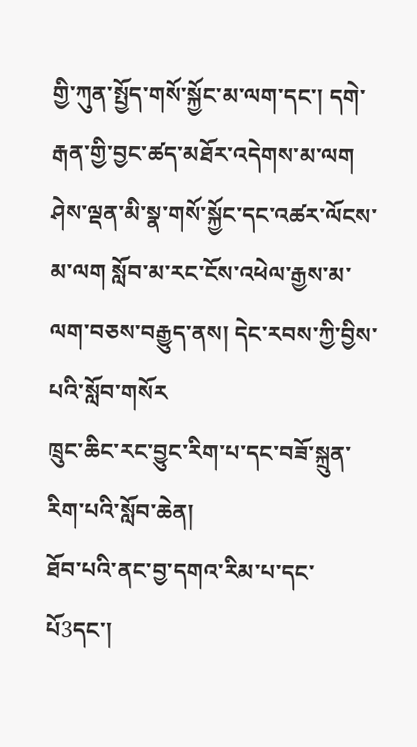གྱི་ཀུན་སྤྱོད་གསོ་སྐྱོང་མ་ལག་དང་། དགེ་རྒན་གྱི་བྱང་ཚད་མཐོར་འདེགས་མ་ལག ཤེས་ལྡན་མི་སྣ་གསོ་སྐྱོང་དང་འཚར་ལོངས་མ་ལག སློབ་མ་རང་ངོས་འཕེལ་རྒྱས་མ་ལག་བཅས་བརྒྱུད་ནས། དེང་རབས་ཀྱི་བྱིས་པའི་སློབ་གསོར
ཁྲུང་ཆིང་རང་བྱུང་རིག་པ་དང་བཟོ་སྐྲུན་རིག་པའི་སློབ་ཆེན།
ཐོབ་པའི་ནང་བྱ་དགའ་རིམ་པ་དང་པོ3དང་།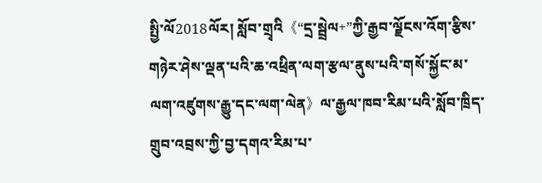སྤྱི་ལོ2018ལོར། སློབ་གྲྭའི《“དྲ་སྦྲེལ+”ཀྱི་རྒྱབ་ལྗོངས་འོག་རྩིས་གཉེར་ཤེས་ལྡན་པའི་ཆ་འཕྲིན་ལག་རྩལ་ནུས་པའི་གསོ་སྐྱོང་མ་ལག་འཛུགས་རྒྱུ་དང་ལག་ལེན》ལ་རྒྱལ་ཁབ་རིམ་པའི་སློབ་ཁྲིད་གྲུབ་འབྲས་ཀྱི་བྱ་དགའ་རིམ་པ་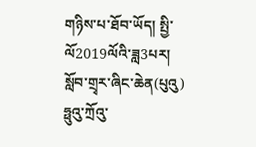གཉིས་པ་ཐོབ་ཡོད། སྤྱི་ལོ2019ལོའི་ཟླ3པར། སློབ་གྲྭར་ཞིང་ཆེན(པུའུ)
ཧྥུའུ་ཀྲོའུ་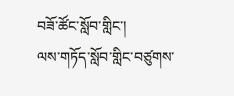བཟོ་ཚོང་སློབ་གླིང་།
ལས་གཏོད་སློབ་གླིང་བཙུགས་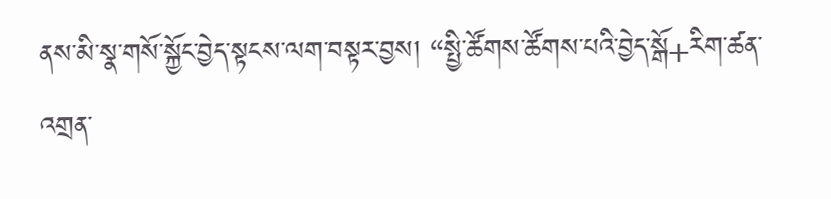ནས་མི་སྣ་གསོ་སྐྱོང་བྱེད་སྟངས་ལག་བསྟར་བྱས། “སྤྱི་ཚོགས་ཚོགས་པའི་བྱེད་སྒོ+རིག་ཚན་འགྲན་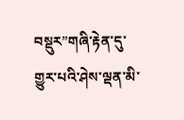བསྡུར”གཞི་རྟེན་དུ་གྱུར་པའི་ཤེས་ལྡན་མི་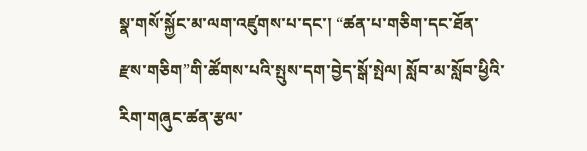སྣ་གསོ་སྐྱོང་མ་ལག་འཛུགས་པ་དང་། “ཚན་པ་གཅིག་དང་ཐོན་རྫས་གཅིག”གི་ཚོགས་པའི་སྤུས་དག་བྱེད་སྒོ་སྤེལ། སློབ་མ་སློབ་ཕྱིའི་རིག་གཞུང་ཚན་རྩལ་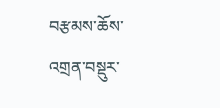བརྩམས་ཆོས་འགྲན་བསྡུར་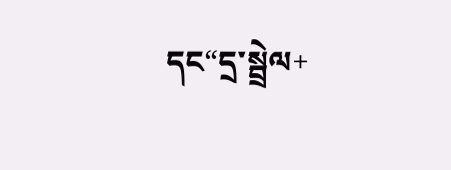དང“དྲ་སྦྲེལ+